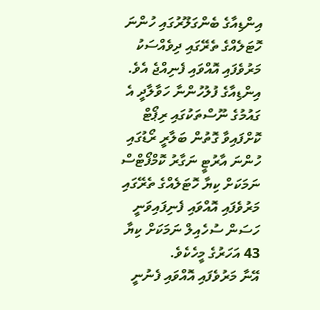އިންޑިއާގެ ބެންގަލޫރުގައި ހުންނަ ހޮޓަލެއްގެ ތެރޭގައި ދިވެއްސަކު މަރުވެފައި އޮއްވައި ފެނިއްޖެ އެވެ.
އިންޑިއާގެ ފުލުހުންނާ ހަވާލާދީ އެ ގައުމުގެ ނޫސްތަކުގައި ރިޕޯޓް ކޮށްފައިވާ ގޮތުން ބަލާރީ ރޯޑުގައި ހުންނަ އާރުޓީ ނަގާރު ކޮމްފޯޓްސް ނަމަކަށް ކިޔާ ހޮޓަލެއްގެ ތެރޭގައި މަރުވެފައި އޮއްވައި ފެނިފައިވަނީ ހަސަން ސުހެއިލް ނަމަކަށް ކިޔާ 43 އަހަރުގެ މީހެކެވެ.
އޭނާ މަރުވެފައި އޮއްވައި ފެނުނީ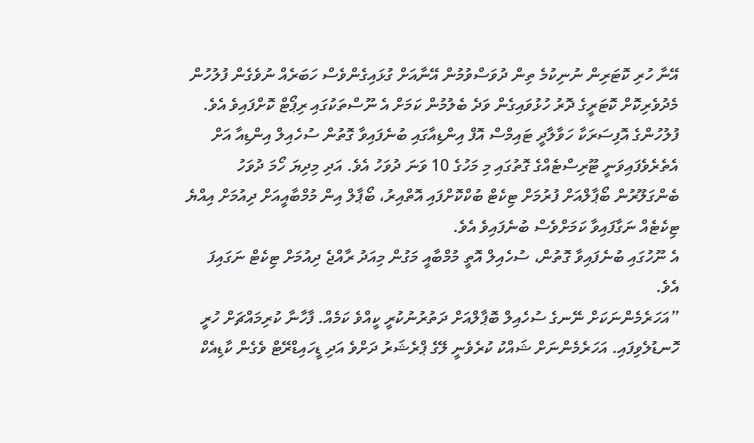އޭނާ ހުރި ކޮޓަރިން ނުނިކުމެ ތިން ދުވަސްވުމުން އޭނާއަށް ގުޅައިގެންވެސް ހަބަރެއް ނުވެގެން ފުލުހުން މެދުވެރިކޮށް ކޮޓަރީގެ ދޮރު ހުޅުވައިގެން ވަދެ ބެލުމުން ކަމަށް އެ ނޫސްތަކުގައި ރިޕޯޓް ކޮށްފައިވެ އެވެ.
ފުލުހުންގެ އޮފިސަރަކާ ހަވާލާދީ ޓައިމްސް އޮފް އިންޑިއާގައި ބުނެފައިވާ ގޮތުން ސުހެއިލް އިންޑިއާ އަށް އެތެރެވެފައިވަނީ ޓޫރިސްޓެއްގެ ގޮތުގައި މި މަހުގެ 10 ވަނަ ދުވަހު އެވެ. އަދި މިދިޔަ ހޯމަ ދުވަހު ބެންގަލޫރުން ބޯޕާލްއަށް ފުރުމަށް ޓިކެޓް ބުކްކޮށްފައި އޮތްއިރު، ބޯޕާލް އިން މުމްބާއީއަށް ދިއުމަށް އިއްޔެ ޓިކެޓެއް ނަގާފައިވާ ކަމަށްވެސް ބުނެފައިވެ އެވެ.
އެ ނޫހުގައި ބުނެފައިވާ ގޮތުން، ސުހެއިލް އޮތީ މުމްބާއީ މަގުން މިއަދު ރާއްޖެ ދިއުމަށް ޓިކެޓް ނަގައިފަ އެވެ.
”އަހަރެމެންނަކަށް ނޭނގެ ސުހެއިލް ބޮޕާލްއަށް ދަތުރުނުކުރީ ކީއްވެ ކަމެއް. ފާހާނާ ކުރިމައްޗަށް ހުރީ ހޮނޑުލެވިފައި. އަހަރެމެންނަށް ޝައްކު ކުރެވެނީ ލޭގެ ޕްރެޝަރު ދަށްވެ އަދި ޑީހައިޑްރޭޓް ވެގެން ކާޑިއެކް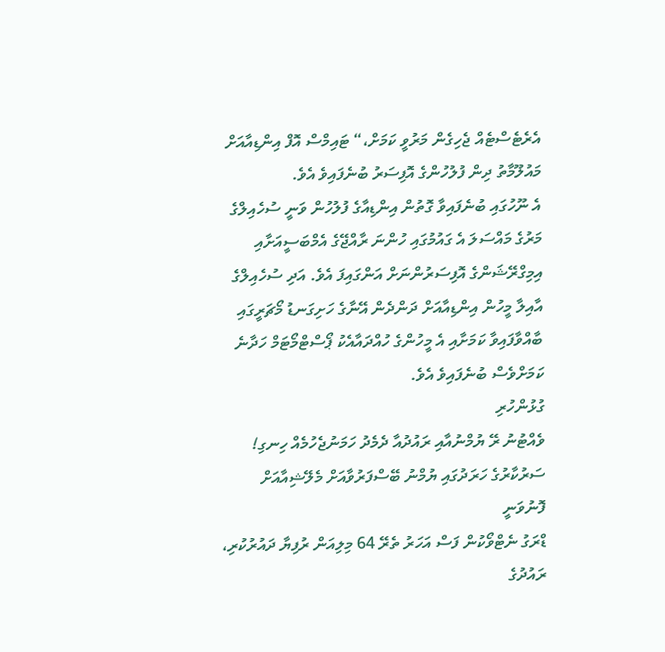އެރެޓެސްޓެއް ޖެހިގެން މަރުވީ ކަމަށް،“ ޓައިމްސް އޮފް އިންޑިއާއަށް މައުލޫމާތު ދިން ފުލުހުންގެ އޮފިސަރު ބުނެފައިވެ އެވެ.
އެ ނޫހުގައި ބުނެފައިވާ ގޮތުން އިންޑިއާގެ ފުލުހުން ވަނީ ސުހެއިލްގެ މަރުގެ މައްސަލަ އެ ގައުމުގައި ހުންނަ ރާއްޖޭގެ އެމްބަސީއަށާއި އިމިގްރޭޝަންގެ އޮފިސަރުންނަށް އަންގައިފަ އެވެ. އަދި ސުހެއިލްގެ އާއިލާ މީހުން އިންޑިއާއަށް ދަންދެން އޭނާގެ ހަށިގަނޑު މޯޗަރީގައި ބާއްވާފައިވާ ކަމަށާއި އެ މީހުންގެ ހުއްދައާއެކު ޕޯސްޓްމޯޓަމް ހަދާނެ ކަމަށްވެސް ބުނެފައިވެ އެވެ.
ގުޅުންހުރި
ވެއްޓުނު ރޭ ޔުމްނުއާއި ރައުދުއާ ދެމެދު ހަމަނުޖެހުމެއް ހިނގި!
ސަރުކާރުގެ ހަރަދުގައި ޔުމްނު ބޭސްފަރުވާއަށް މެލޭޝިއާއަށް ފޮނުވަނީ
ޑްރަގު ނެޓްވޯކުން ފަސް އަހަރު ތެރޭ 64 މިލިއަން ރުފިޔާ ދައުރުކުރި،
ރައުދުގެ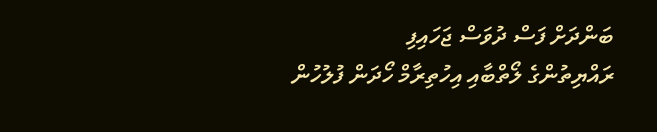ބަންދަށް ފަސް ދުވަސް ޖަހައިފި
ރައްޔިތުންގެ ލޯތްބާއި އިހުތިރާމް ހޯދަން ފުލުހުން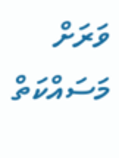ވަރަށް މަސައްކަތް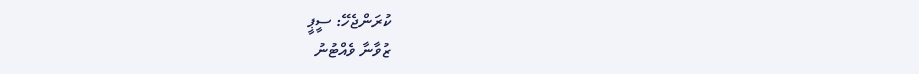ކުރަންޖެހޭ: ސީޕީ
ޒުވާނާ ވެއްޓުނު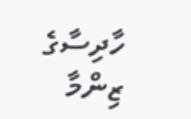ހާދިސާގެ ޒިންމާ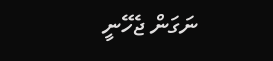ނަގަން ޖެހޭނީ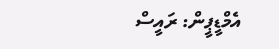އެމްޑީޕީން: ރައީސް